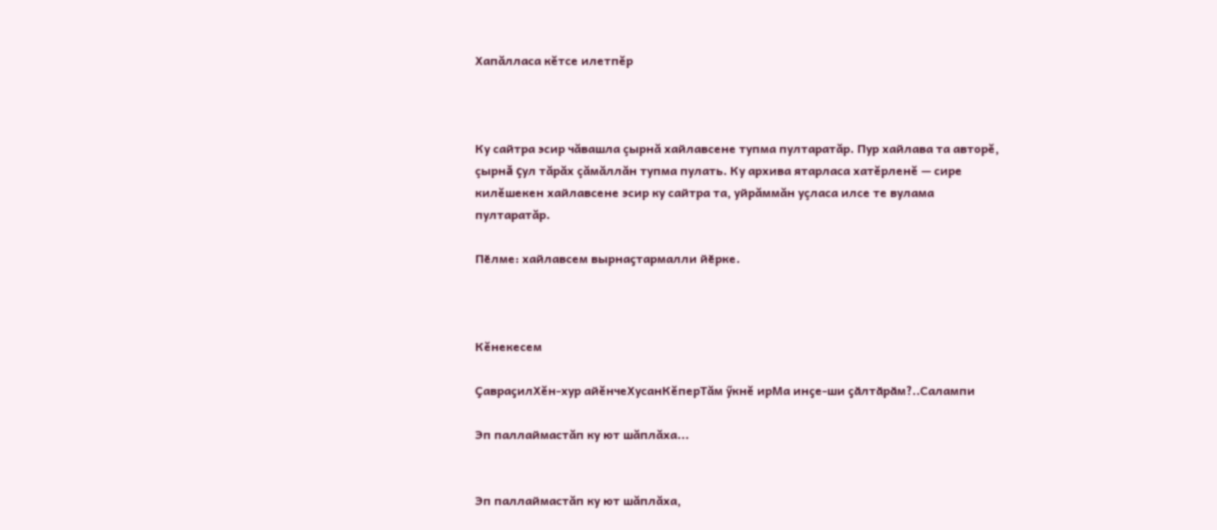Хапăлласа кĕтсе илетпĕр



Ку сайтра эсир чăвашла çырнă хайлавсене тупма пултаратăр. Пур хайлава та авторĕ, çырнă çул тăрăх çăмăллăн тупма пулать. Ку архива ятарласа хатĕрленĕ — сире килĕшекен хайлавсене эсир ку сайтра та, уйрăммăн уçласа илсе те вулама пултаратăр.

Пӗлме: хайлавсем вырнаҫтармалли йӗрке.



Кĕнекесем

ҪавраҫилХĕн-хур айĕнчеХусанКĕперТăм ӳкнĕ ирМа инҫе-ши ҫӑлтӑрӑм?..Салампи

Эп паллаймастăп ку ют шăплăха...


Эп паллаймастăп ку ют шăплăха,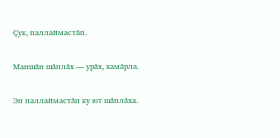Çук, паллаймастăп.

Маншăн шăплăх — урăх, хамăрла.

Эп паллаймастăп ку ют шăплăха.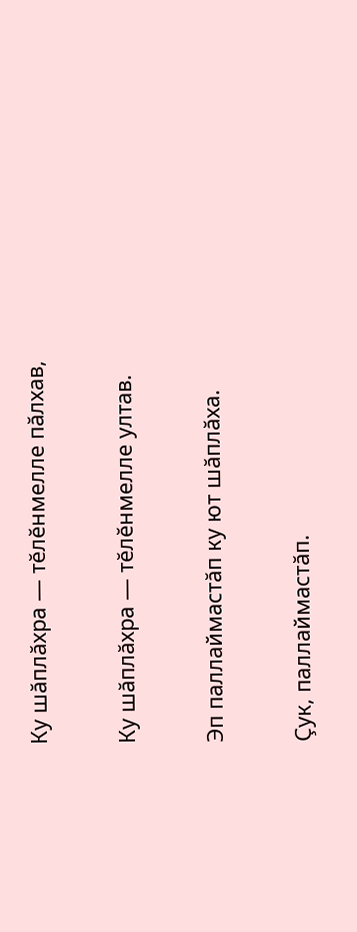Ку шăплăхра — тĕлĕнмелле пăлхав,

Ку шăплăхра — тĕлĕнмелле ултав.

Эп паллаймастăп ку ют шăплăха.

Çук, паллаймастăп.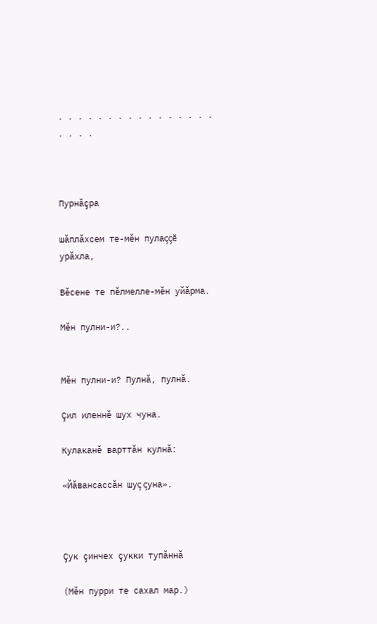. . . . . . . . . . . . . . . . . . . .



Пурнăçра

шăплăхсем те-мĕн пулаççĕ урăхла,

Вĕсене те пĕлмелле-мĕн уйăрма.

Мĕн пулни-и?..


Мĕн пулни-и? Пулнă, пулнă.

Çил иленнĕ шух чуна.

Кулаканĕ варттăн кулнă:

«Йăвансассăн шуç çуна».



Çук çинчех çукки тупăннă

(Мĕн пурри те сахал мар.)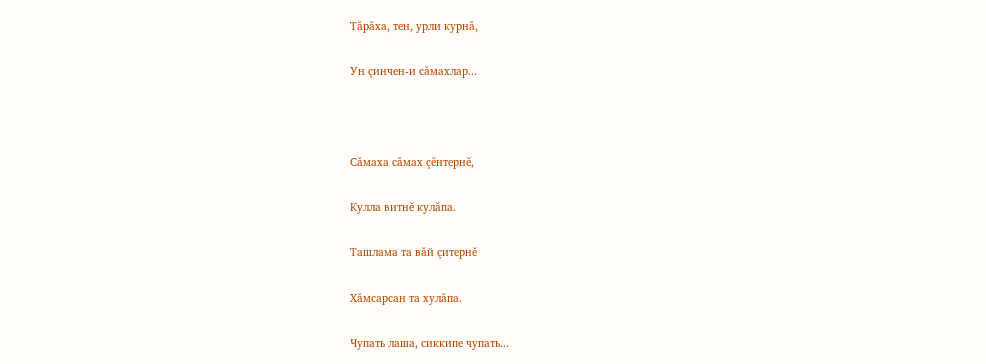Тăрăха, тен, урли курнă,

Ун çинчен-и сăмахлар...



Сăмаха сăмах çĕнтернĕ,

Кулла витнĕ кулăпа.

Ташлама та вăй çитернĕ

Хăмсарсан та хулăпа.

Чупать лаша, сиккипе чупать...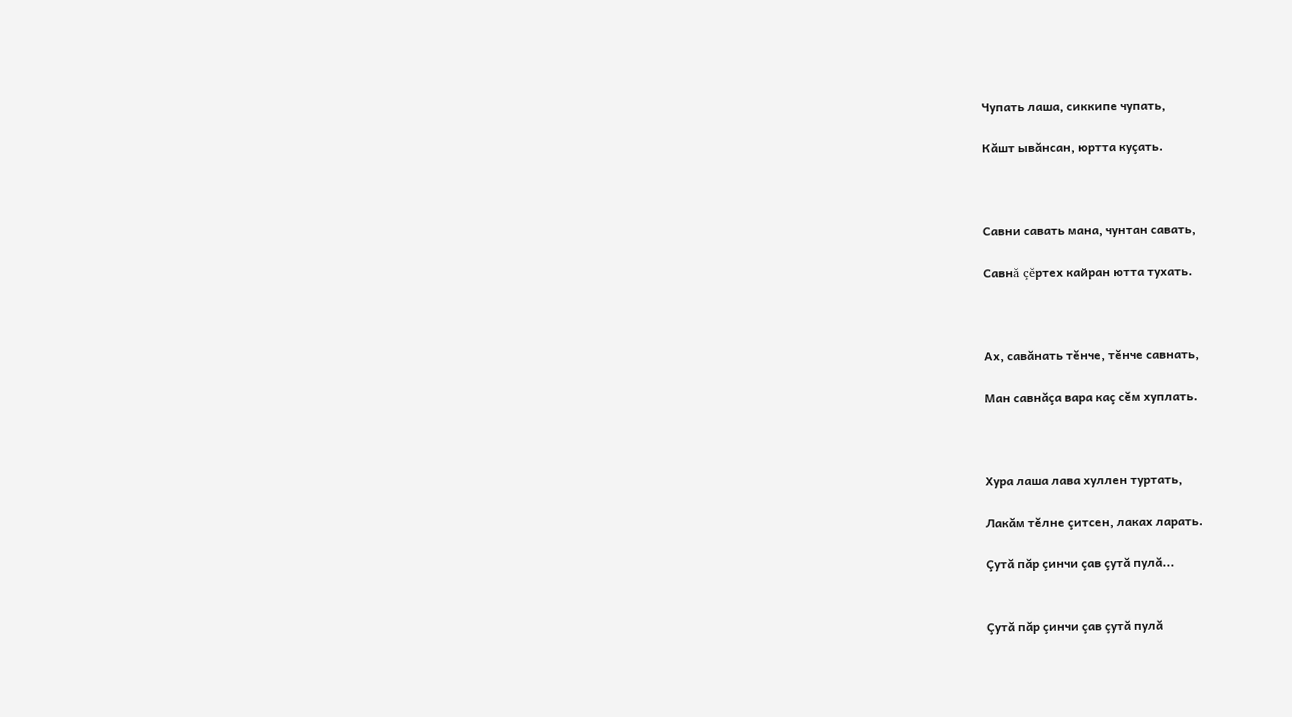Чупать лаша, сиккипе чупать,

Кăшт ывăнсан, юртта куçать.



Савни савать мана, чунтан савать,

Савнă çĕртех кайран ютта тухать.



Ах, савăнать тĕнче, тĕнче савнать,

Ман савнăçа вара каç сĕм хуплать.



Хура лаша лава хуллен туртать,

Лакăм тĕлне çитсен, лаках ларать.

Çутă пăр çинчи çав çутă пулă...


Çутă пăр çинчи çав çутă пулă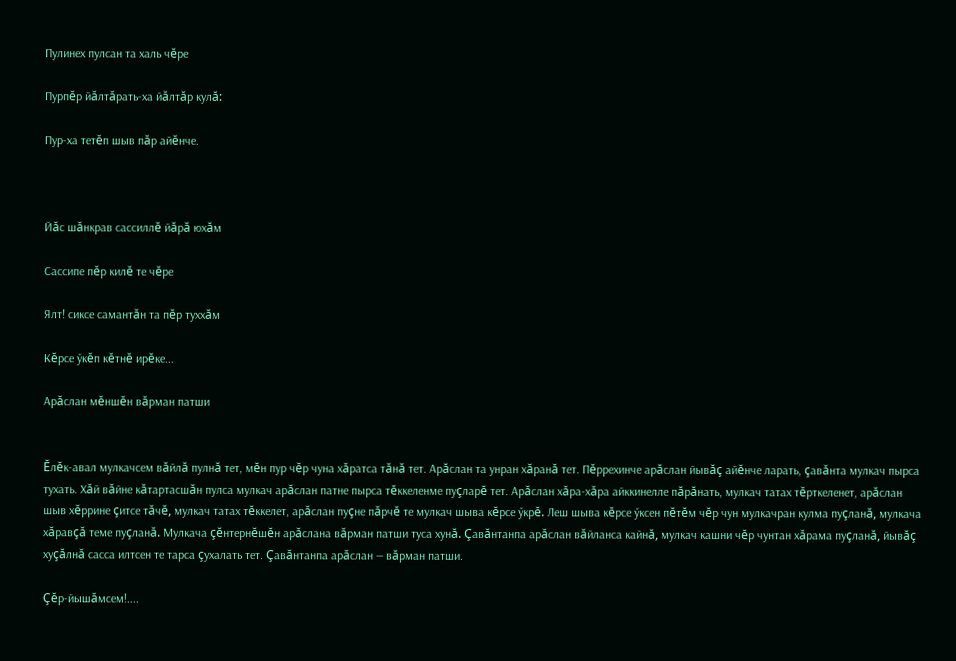Пулинех пулсан та халь чĕре

Пурпĕр йăлтăрать-ха йăлтăр кулă:

Пур-ха тетĕп шыв пăр айĕнче.



Йăс шăнкрав сассиллĕ йăрă юхăм

Сассипе пĕр килĕ те чĕре

Ялт! сиксе самантăн та пĕр туххăм

Кĕрсе ӳкĕп кĕтнĕ ирĕке...

Арăслан мĕншĕн вăрман патши


Ĕлĕк-авал мулкачсем вăйлă пулнă тет, мĕн пур чĕр чуна хăратса тăнă тет. Арăслан та унран хăранă тет. Пĕррехинче арăслан йывăç айĕнче ларать, çавăнта мулкач пырса тухать. Хăй вăйне кăтартасшăн пулса мулкач арăслан патне пырса тĕккеленме пуçларĕ тет. Арăслан хăра-хăра айккинелле пăрăнать, мулкач татах тĕрткеленет, арăслан шыв хĕррине çитсе тăчĕ, мулкач татах тĕккелет, арăслан пуçне пăрчĕ те мулкач шыва кĕрсе ӳкрĕ. Леш шыва кĕрсе ӳксен пĕтĕм чĕр чун мулкачран кулма пуçланă, мулкача хăравçă теме пуçланă. Мулкача çĕнтернĕшĕн арăслана вăрман патши туса хунă. Çавăнтанпа арăслан вăйланса кайнă, мулкач кашни чĕр чунтан хăрама пуçланă, йывăç хуçăлнă сасса илтсен те тарса çухалать тет. Çавăнтанпа арăслан — вăрман патши.

Çĕр-йышăмсем!....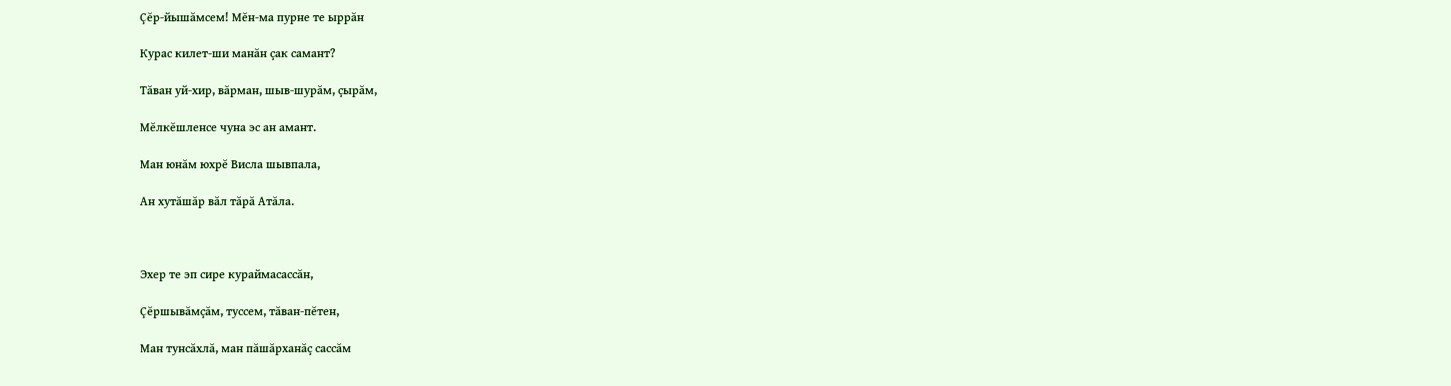Çĕр-йышăмсем! Мĕн-ма пурне те ыррăн

Курас килет-ши манăн çак самант?

Тăван уй-хир, вăрман, шыв-шурăм, çырăм,

Мĕлкĕшленсе чуна эс ан амант.

Ман юнăм юхрĕ Висла шывпала,

Ан хутăшăр вăл тăрă Атăла.



Эхер те эп сире кураймасассăн,

Çĕршывăмçăм, туссем, тăван-пĕтен,

Ман тунсăхлă, ман пăшăрханăç сассăм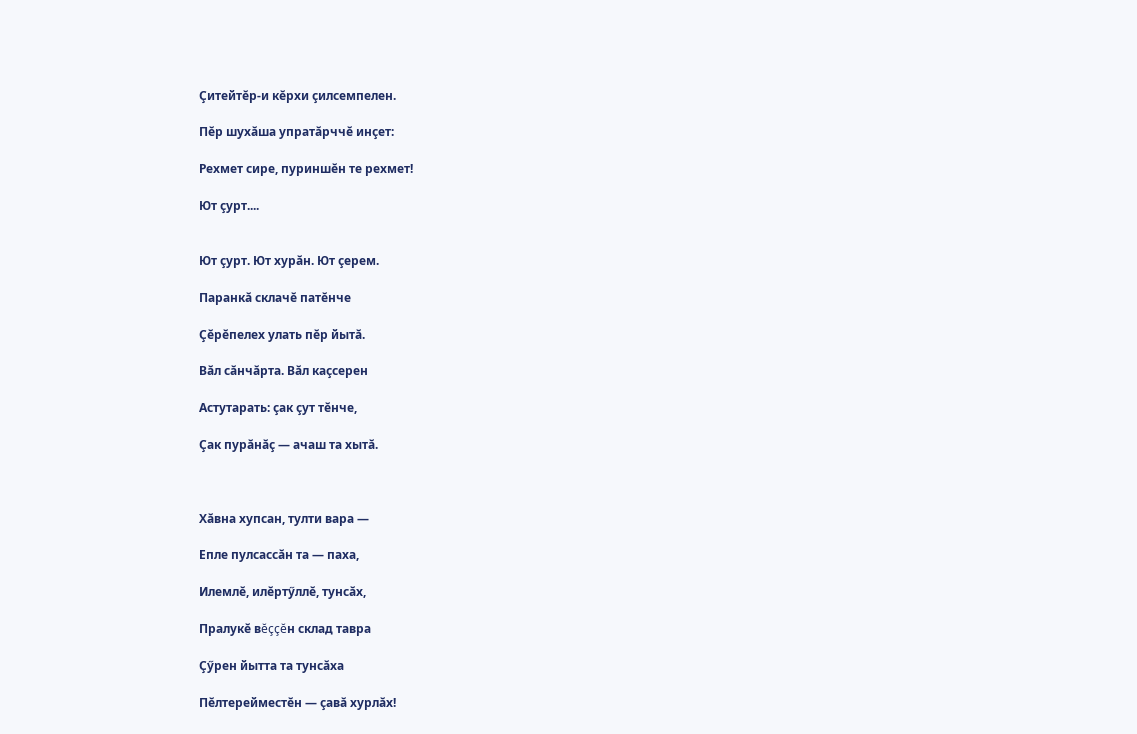Çитейтĕр-и кĕрхи çилсемпелен.

Пĕр шухăша упратăрччĕ инçет:

Рехмет сире, пуриншĕн те рехмет!

Ют çурт....


Ют çурт. Ют хурăн. Ют çерем.

Паранкă склачĕ патĕнче

Çĕрĕпелех улать пĕр йытă.

Вăл сăнчăрта. Вăл каçсерен

Астутарать: çак çут тĕнче,

Çак пурăнăç — ачаш та хытă.



Хăвна хупсан, тулти вара —

Епле пулсассăн та — паха,

Илемлĕ, илĕртӳллĕ, тунсăх,

Пралукĕ вĕççĕн склад тавра

Çӳрен йытта та тунсăха

Пĕлтерейместĕн — çавă хурлăх!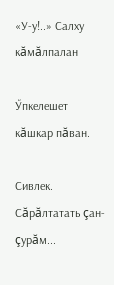«У-у!..» Салху кăмăлпалан

Ӳпкелешет кăшкар пăван.

Сивлек. Сăрăлтатать çан-çурăм...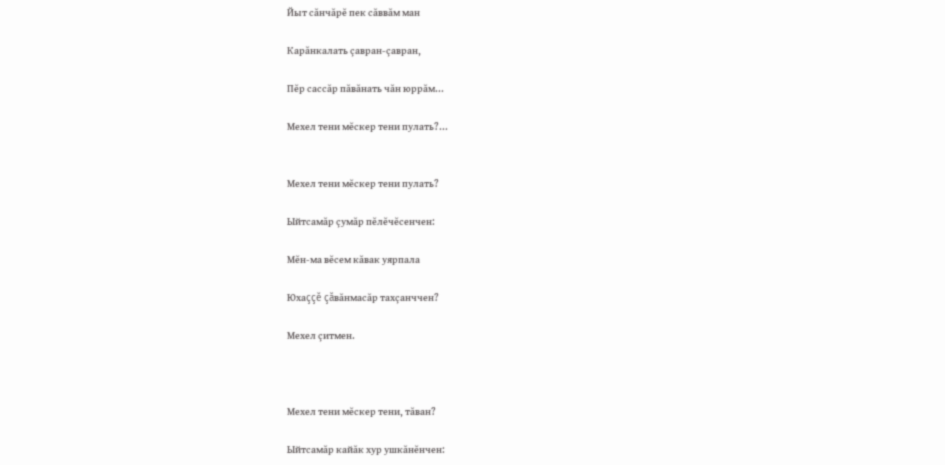Йыт сăнчăрĕ пек сăввăм ман

Карăнкалать çавран-çавран,

Пĕр сассăр пăвăнать чăн юррăм...

Мехел тени мĕскер тени пулать?...


Мехел тени мĕскер тени пулать?

Ыйтсамăр çумăр пĕлĕчĕсенчен:

Мĕн-ма вĕсем кăвак уярпала

Юхаççĕ çăвăнмасăр тахçанччен?

Мехел çитмен.



Мехел тени мĕскер тени, тăван?

Ыйтсамăр кайăк хур ушкăнĕнчен: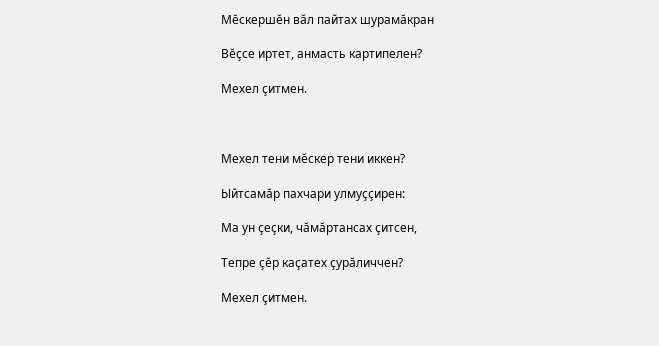Мĕскершĕн вăл пайтах шурамăкран

Вĕçсе иртет, анмасть картипелен?

Мехел çитмен.



Мехел тени мĕскер тени иккен?

Ыйтсамăр пахчари улмуççирен:

Ма ун çеçки, чăмăртансах çитсен,

Тепре çĕр каçатех çурăличчен?

Мехел çитмен.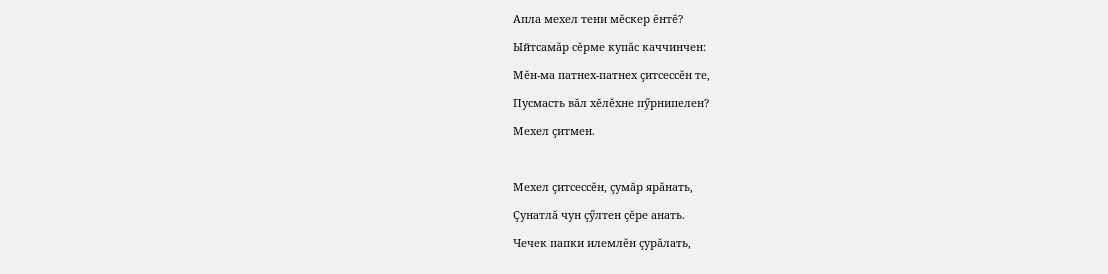Апла мехел тени мĕскер ĕнтĕ?

Ыйтсамăр сĕрме купăс каччинчен:

Мĕн-ма патнех-патнех çитсессĕн те,

Пусмасть вăл хĕлĕхне пӳрнипелен?

Мехел çитмен.



Мехел çитсессĕн, çумăр ярăнать,

Çунатлă чун çӳлтен çĕре анать.

Чечек папки илемлĕн çурăлать,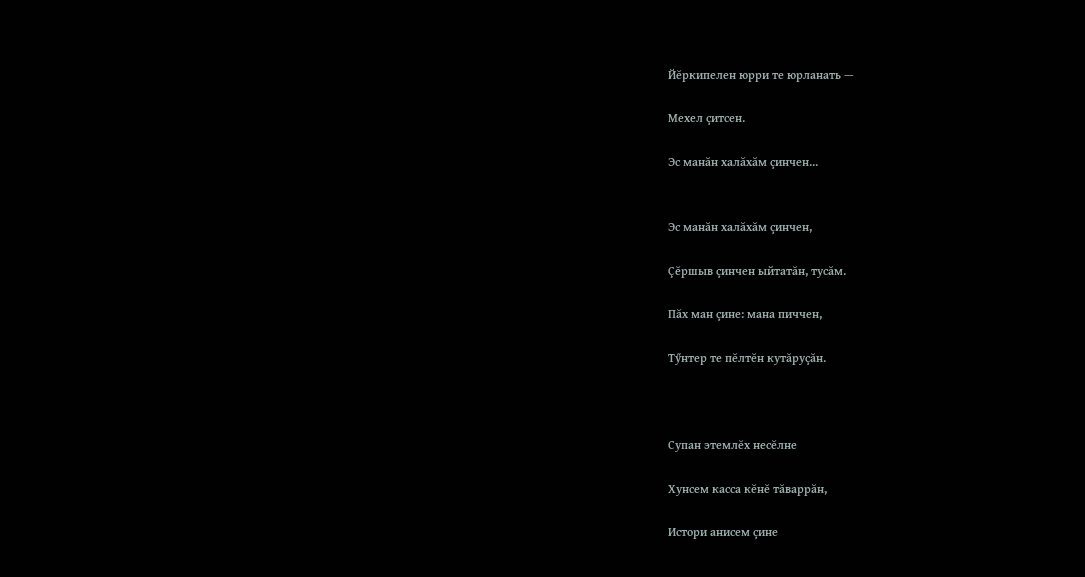Йĕркипелен юрри те юрланать —

Мехел çитсен.

Эс манăн халăхăм çинчен...


Эс манăн халăхăм çинчен,

Çĕршыв çинчен ыйтатăн, тусăм.

Пăх ман çине: мана пиччен,

Тӳнтер те пĕлтĕн кутăруçăн.



Супан этемлĕх несĕлне

Хунсем касса кĕнĕ тăваррăн,

Истори анисем çине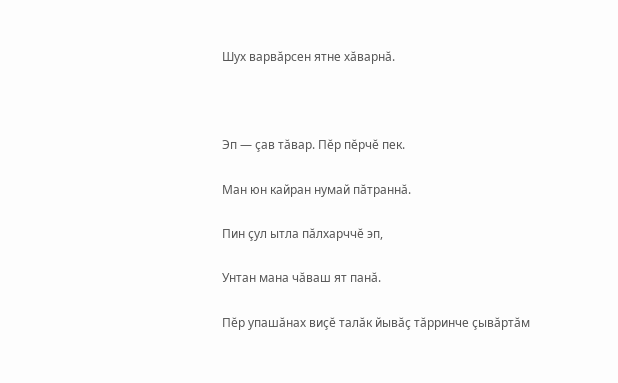Шух варвăрсен ятне хăварнă.



Эп — çав тăвар. Пĕр пĕрчĕ пек.

Ман юн кайран нумай пăтраннă.

Пин çул ытла пăлхарччĕ эп,

Унтан мана чăваш ят панă.

Пĕр упашăнах виçĕ талăк йывăç тăрринче çывăртăм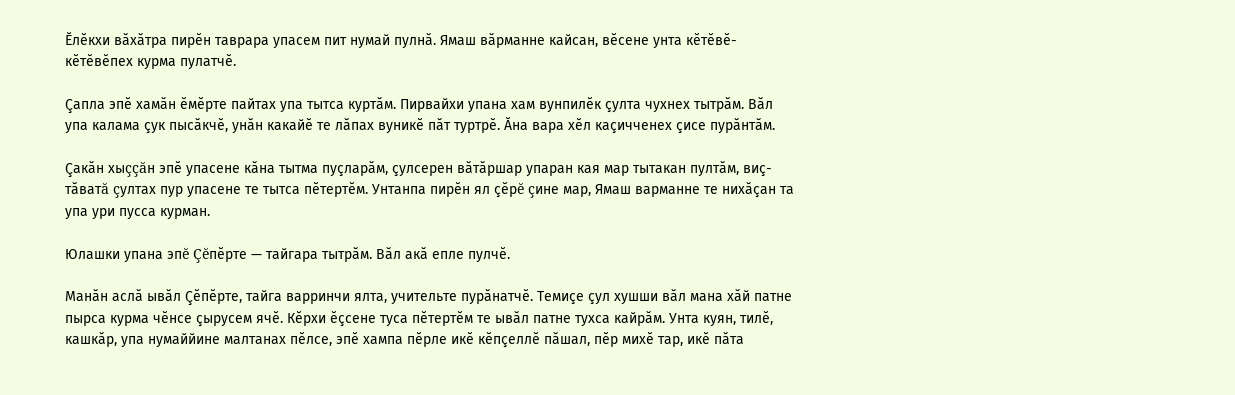Ĕлĕкхи вăхăтра пирĕн таврара упасем пит нумай пулнă. Ямаш вăрманне кайсан, вĕсене унта кĕтĕвĕ-кĕтĕвĕпех курма пулатчĕ.

Çапла эпĕ хамăн ĕмĕрте пайтах упа тытса куртăм. Пирвайхи упана хам вунпилĕк çулта чухнех тытрăм. Вăл упа калама çук пысăкчĕ, унăн какайĕ те лăпах вуникĕ пăт туртрĕ. Ăна вара хĕл каçичченех çисе пурăнтăм.

Çакăн хыççăн эпĕ упасене кăна тытма пуçларăм, çулсерен вăтăршар упаран кая мар тытакан пултăм, виç-тăватă çултах пур упасене те тытса пĕтертĕм. Унтанпа пирĕн ял çĕрĕ çине мар, Ямаш варманне те нихăçан та упа ури пусса курман.

Юлашки упана эпĕ Çĕпĕрте — тайгара тытрăм. Вăл акă епле пулчĕ.

Манăн аслă ывăл Çĕпĕрте, тайга варринчи ялта, учительте пурăнатчĕ. Темиçе çул хушши вăл мана хăй патне пырса курма чĕнсе çырусем ячĕ. Кĕрхи ĕçсене туса пĕтертĕм те ывăл патне тухса кайрăм. Унта куян, тилĕ, кашкăр, упа нумаййине малтанах пĕлсе, эпĕ хампа пĕрле икĕ кĕпçеллĕ пăшал, пĕр михĕ тар, икĕ пăта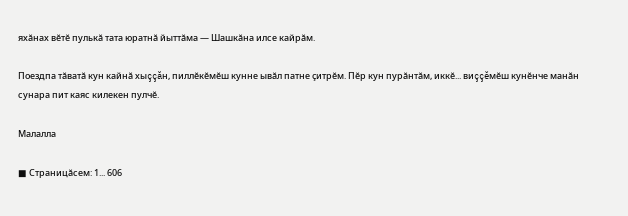яхăнах вĕтĕ пулькă тата юратнă йыттăма — Шашкăна илсе кайрăм.

Поездпа тăватă кун кайнă хыççăн, пиллĕкĕмĕш кунне ывăл патне çитрĕм. Пĕр кун пурăнтăм, иккĕ... виççĕмĕш кунĕнче манăн сунара пит каяс килекен пулчĕ.

Малалла

■ Страницăсем: 1... 606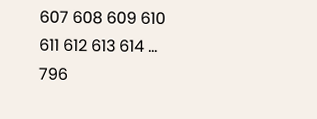607 608 609 610 611 612 613 614 ... 796